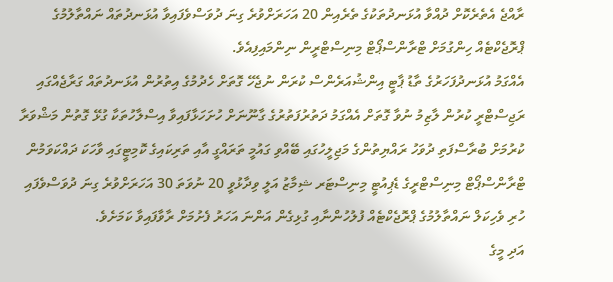ރާއްޖެ އެތެރެކޮށް ދުއްވާ އުޅަނދުތަކުގެ ތެރެއިން 20 އަހަރަށްވުރެ ގިނަ ދުވަސްވެފައިވާ އުޅަނދުތައް ނައްތާލުމުގެ ޕްރޮޖެކްޓެއް ހިންގުމަށް ޓްރާންސްޕޯޓް މިނިސްޓްރީން ނިންމައިފިއެވެ.
އެއްގަމު އުޅަނދުފަހަރުގެ ތާޑު ޕާޓީ އިންޝުއަރެންސް ކުރަން ނުޖެހޭ ގޮތަށް ހެދުމުގެ އިތުރުން އުޅަނދުތައް ގަރާޖެއްގައި ރަޖިސްޓްރީ ކުރުން ލާޒިމު ނުވާ ގޮތަށް އެއްގަމު ދަތުރުފަތުރުގެ ގާނޫނަށް ހުށަހަޅާފައިވާ އިސްލާހުތަކާ ގުޅޭ ގޮތުން މަޝްވަރާ ކުރުމަށް ބުރާސްފަތި ދުވަހު ރައްޔިތުންގެ މަޖިލީހުގައި ބޭއްވި ގައުމީ ތަރައްގީ އާއި ތަރިކައިގެ ކޮމިޓީގައި ވާހަކަ ދައްކަވަމުން ޓްރާންސްޕޯޓް މިނިސްޓްރީގެ ޑެޕިއުޓީ މިނިސްޓަރ ޝިމާޒު އަލީ ވިދާޅުވީ 20 ނުވަތަ 30 އަހަރަށްވުރެ ގިނަ ދުވަސްވެފައި ހުރި ވެހިކަލް ނައްތާލުމުގެ ޕްރޮޖެކްޓެއް ފުލުހުންނާއި ގުޅިގެން އަންނަ އަހަރު ފެށުމަށް ރާވާފައިވާ ކަމަށެވެ.
އަދި މީގެ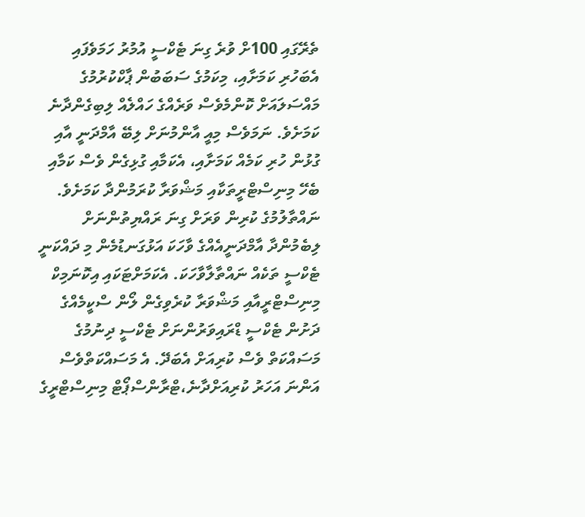ތެރޭގައި 100ށް ވުރެ ގިނަ ޓެކްސީ އުމުރު ހަމަވެފައި އެބަހުރި ކަމަށާއި، މިކަމުގެ ސަބަބުން ޕާކްކުރުމުގެ މައްސަލައަށް ކޮންމެވެސް ވަރެއްގެ ހައްލެއް ލިބިގެންދާނެ ކަމަށެވެ. ނަމަވެސް މިއީ އާންމުނަށް ލިބޭ އާމްދަނީ އާއި ގުޅުން ހުރި ކަމެއް ކަމަށާއި، އެކަމާއި ގުޅިގެން ވެސް ކަމާއި ބެހޭ މިނިސްޓްރީތަކާއި މަޝްވަރާ ކުރަމުންދާ ކަމަށެވެ.
ނައްތާލުމުގެ ކުރިން ވަރަށް ގިނަ ރައްޔިތުންނަށް ލިބެމުންދާ އާމްދަނީއެއްގެ ވާހަކަ އަޅުގަނޑުމެން މި ދައްކަނީ ޓެކްސީ ތަކެއް ނައްތާލާވާހަކަ. އެކަމަށްޓަކައި އިކޮނަމިކް މިނިސްޓްރީއާއި މަޝްވަރާ ކުރެވިގެން ލޯން ސްކީމެއްގެ ދަށުން ޓެކްސީ ޑްރައިވަރުންނަށް ޓެކްސީ ދިނުމުގެ މަސައްކަތް ވެސް ކުރިއަށް އެބަދޭ. އެ މަސައްކަތްވެސް އަންނަ އަހަރު ކުރިއަށްދާނެ،ޓްރާންސްޕޯޓް މިނިސްޓްރީގެ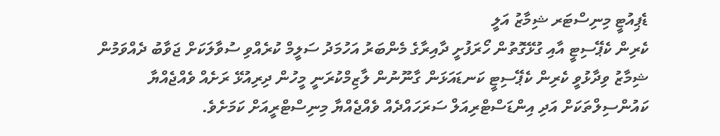ޑެޕިއުޓީ މިނިސްޓަރ ޝިމާޒު އަލީ
ކެރިން ކެޕޭސިޓީ އާއި ގުޅޭގޮތުން ހޯރަފުށީ ދާއިރާގެ މެންބަރު އަހުމަދު ސަލީމް ކުރެއްވި ސުވާލަކަށް ޖަވާބު ދެއްވަމުން ޝިމާޒު ވިދާޅުވީ ކެރިން ކެޕޭސިޓީ ކަނޑައަޅަން ގާނޫނުން ލާޒިމްކުރަނީ މީހުން ދިރިއުޅޭ ރަށެއް ވެއްޖެއްޔާ ކައުންސިލްތަކަށް އަދި އިންޑަސްޓްރިއަލް ސަރަހައްދެއް ވެއްޖެއްޔާ މިނިސްޓްރީއަށް ކަމަށެވެ.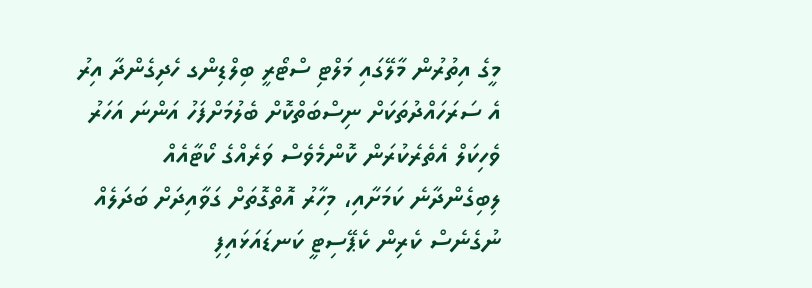މީގެ އިތުރުން މާލޭގައި މަލްޓި ސްޓޯރީ ބިލްޑިންގ ހެދިގެންދާ އިރު އެ ސަރަހައްދުތަކަށް ނިސްބަތްކޮށް ބެލުމަށްފަހު އަންނަ އަހަރު ވެހިކަލް އެތެރެކުރަން ކޮންމެވެސް ވަރެއްގެ ކޯޓާއެއް ލިބިގެންދާނެ ކަމަށާއި، މިހާރު އޮތްގޮތަށް ގަވާއިދަށް ބަދަލެއް ނުގެނެސް ކެރިން ކެޕޭސިޓީ ކަނޑައަޅައިފި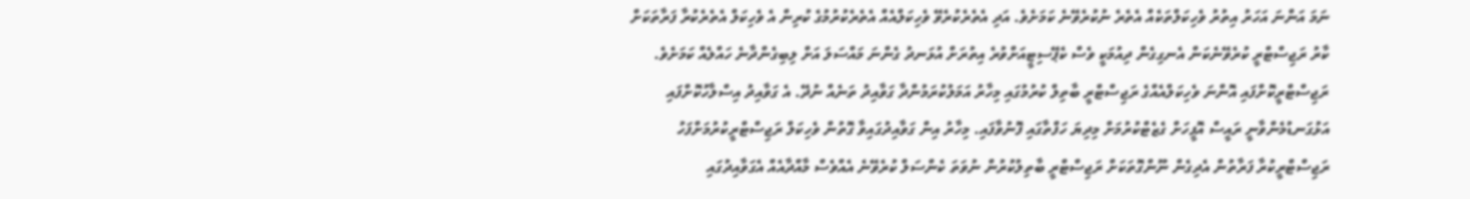ނަމަ އަންނަ އަހަރު އިތުރު ވެހިކަލްތަކެއް އެތެރެ ނުކުރެވޭނެ ކަމަށެވެ. އަދި އެތެރެކުރެވޭ ވެހިކަލްއެއް އެތެރެކުރުމުގެ ކުރިން އެ ވެހިކަލް އެތެރެކުރާ ފަރާތަކަށް ކާރު ރަޖިސްޓްރީ ކުރެވޭނެކަން އެނގިގެން ދިއުމަކީ ވެސް ކެޕޭސިޓީއަށްވުރެ އިތުރަށް އުޅަނދު ގެންނަ މައްސަލަ އަށް ލިބިގެންދާނެ ހައްލެއް ކަމަށެވެ.
ރަޖިސްޓްރީކޮށްފައި އޮންނަ ވެހިކަލްއެއްގެ ރަޖިސްޓްރީ ބާތިލް ކުރުމުގައި މިހާރު އަމަލުކުރަމުންދާ ގަވާއިދު ތަނެއް ނުދޭ. އެ ގަވާއިދު އިސްލާހުކޮށްފައި އަޅުގަނޑުމެންވާނީ ރައީސް އޮފީހަށް ގެޒެޓްކުރުމަށް މިދިޔަ ހަފްތާގައި ފޮނުވާފައި. މިހާރު އިން ގަވާއިދުގައިވާ ގޮތުން ވެހިކަލް ރަޖިސްޓްރީކުރުމަށްފަހު ރަޖިސްޓްރީކުރާ ފަރާތުން އެދިގެން ނޫންގޮތަކަށް ރަޖިސްޓްރީ ބާތިލުކުރުން ނުވަތަ ކެންސަލް ކުރެވޭނެ އެއްވެސް މާއްދާއެއް އެގަވާއިދުގައި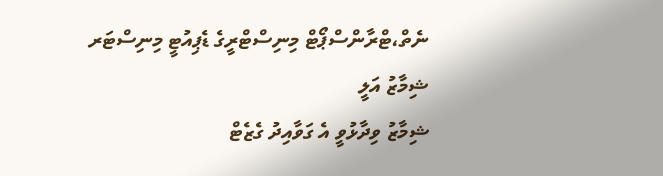ނެތް،ޓްރާންސްޕޯޓް މިނިސްޓްރީގެ ޑެޕިއުޓީ މިނިސްޓަރ ޝިމާޒު އަލީ
ޝިމާޒު ވިދާޅުވީ އެ ގަވާއިދު ގެޒެޓް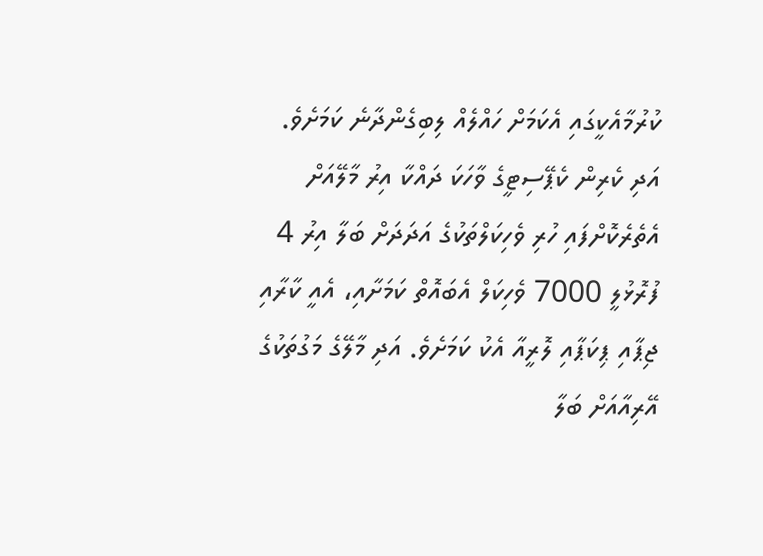ކުރުމާއެކީގައި އެކަމަށް ހައްލެއް ލިބިގެންދާނެ ކަމަށެވެ. އަދި ކެރިން ކެޕޭސިޓީގެ ވާހަކަ ދައްކާ އިރު މާލޭއަށް އެތެރެކޮށްފައި ހުރި ވެހިކަލްތަކުގެ އަދަދަށް ބަލާ އިރު 4 ފުރޮޅުލީ 7000 ވެހިކަލް އެބައޮތް ކަމަށާއި، އެއީ ކާރާއި ޖިޕާއި ޕިކަޕާއި ލޮރީއާ އެކު ކަމަށެވެ. އަދި މާލޭގެ މަގުތަކުގެ އޭރިއާއަށް ބަލާ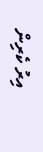އިރު ކެރިން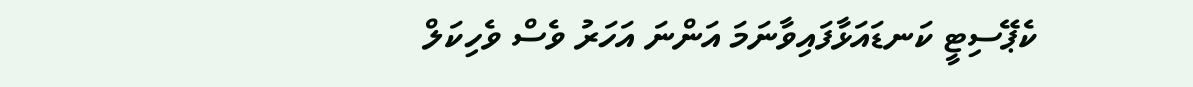ކެޕޭސިޓީ ކަނޑައަޅާފައިވާނަމަ އަންނަ އަހަރު ވެސް ވެހިކަލް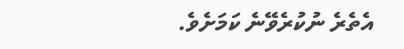އެތެރެ ނުކުރެވޭނެ ކަމަށެވެ.